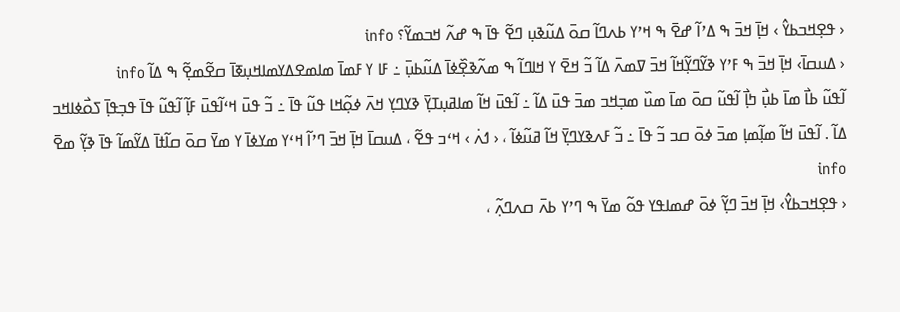‹ ߟߐ߲ߞߏߕߌ߮ › ߞߊ߲߫ ߞߏ߫ ߒ ߡߴߊ߬ ߝߐ߫ ߒ ߞߴߌ ߕߍߣߊ߬ ߛߋ߫ ߡߎ߬ߢߎ߲ ߣߐ߬ ߟߊ߫ ߒ ߝߍ߬ ߞߏߘߌ߬؟ info
‹ ߡߎߛߊ߫› ߞߊ߲߫ ߞߏ߫ ߒ ߓߴߌ ߢߌ߬ߣߌ߲߬ߞߊ߬ ߞߏ߫ ߜߘߍ߫ ߡߊ߬ ߏ߬ ߞߐ߫ ߌ ߞߊߣߊ߬ ߒ ߘߍ߬ߢߐ߲߰ߦߊ߫ ߡߎ߬ߕߎ߲߫ ߸ ߓߊ ߌ ߓߘߊ߫ ߘߊߘߐߡߌߘߊߞߎ߲ߧߊ߫ ߛߐ߬ߘߐ߲߬ ߒ ߡߊ߬ info
ߊ߬ߟߎ߬ ߕߊ߯ ߘߊ߫ ߕߎ߲߯ ߤߊ߲߯ ߊ߬ߟߎ߬ ߛߋ߫ ߘߊ߫ ߘߎ߰ ߘߏ߲ߞߏ ߘߏ߫ ߟߎ߫ ߡߊ߬ ߸ ߊ߬ߟߎ߫ ߞߊ߬ ߘߊߥߎ߲ߠߌ߲߫ ߢߌߣߌ߲ ߞߍ߫ ߦߋ߲߬ߞߊ ߟߎ߬ ߟߊ߫ ߸ ߏ߬ ߟߎ߫ ߞߵߊ߬ߟߎ߫ ߓߊ߲߬ ߊ߬ߟߎ߬ ߟߊ߫ ߟߏ߲ߟߊ߲߫ ߖߋ߯ߦߊߞߏ ߡߊ߬ . ߊ߬ߟߎ߫ ߞߊ߬ ߘߊ߲߬ߘߊ߲ ߘߏ߫ ߦߋ߫ ߛߏ ߏ߬ ߟߊ߫ ߸ ߏ߬ ߓߍߢߌߣߌ߲߫ ߞߊ߬ ߥߎ߬ߦߊ߬ ، ‹ ߗߍ߭ › ߞߵߏ ߟߐ߬ ، ߡߎߛߊ߫ ߞߊ߲߫ ߞߏ߫ ߣߴߊ߬ ߞߵߌ ߘߌߦߊ߫ ߌ ߘߌ߫ ߛߋ߫ ߛߊ߬ߙߊ߫ ߡߌ߬ߘߊ߬ ߟߊ߫ ߢߌ߲߬ ߘߐ߫ info
‹ ߟߐ߲ߞߏߕߌ߮› ߞߊ߲߫ ߞߏ߫ ߣߌ߲߬ ߦߋ߫ ߝߘߊߟߌ ߟߋ߬ ߘߌ߫ ߒ ߣߴߌ ߕߍ߫ ߛߍߣߍ߲߬ ،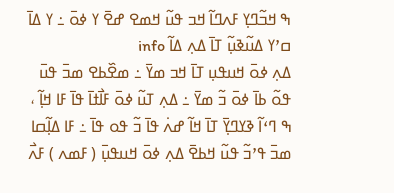ߒ ߞߏ߬ߣߌ߲ ߓߍߣߊ߬ ߞߏ ߟߎ߬ ߞߘߐ ߝߐ߫ ߌ ߦߋ߫ ߸ ߌ ߡߊ߫ ߛߴߌ ߡߎ߬ߢߎ߲߬ ߠߊ߫ ߡߍ߲ ߡߊ߬ info
ߡߍ߲ ߦߋ߫ ߞߎߟߎ߲ ߠߊ߫ ߞߏ ߘߌ߫ ߸ ߘߐ߰ߕߐ ߘߏ߫ ߟߎ߫ ߟߋ߬ ߕߊ߫ ߦߋ߫ ߏ߬ ߘߌ߫ ߸ ߡߍ߲ ߠߎ߬ ߦߋ߫ ߓߊ߯ߙߊ߫ ߟߊ߫ ߓߊ ߞߊ߲߬ ، ߒ ߣߵߊ߬ ߢߌߣߌ߲߫ ߠߊ߫ ߞߊ߬ ߝߍ߭ ߟߊ߫ ߏ߬ ߟߋ ߟߊ߫ ߸ ߓߊ ߡߊ߲߬ߛߊ ߘߏ߫ ߟߴߏ߬ ߟߎ߬ ߞߕߐ߫ ߡߍ߲ ߦߋ߫ ߞߎߟߎ߲߫ ( ߓߘߍ ) ߓߍ߯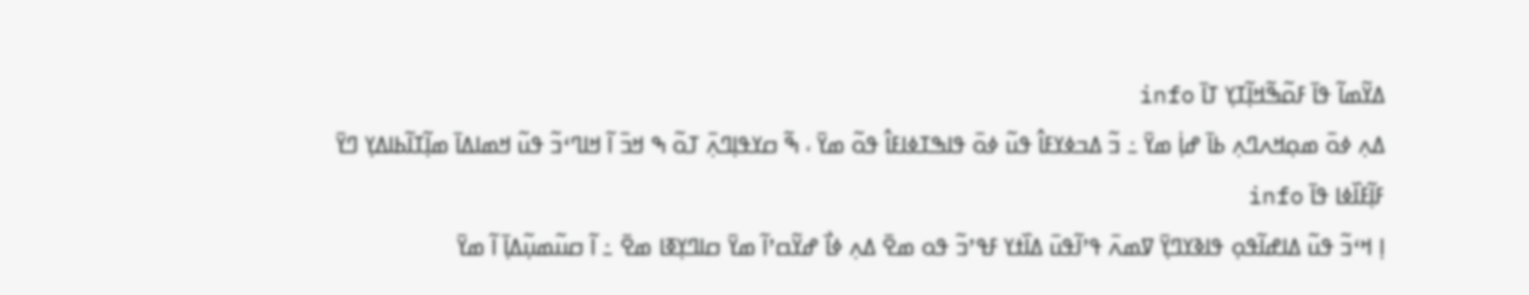ߡߌ߬ߘߊ߬ ߟߊ߫ ߓߋ߬ߒ߬ߞߊ߲߬ߠߌ߲ ߠߊ߫ info
ߡߍ߲ ߦߋ߫ ߘߋ߲ߞߍߣߍ߲ ߕߊ߫ ߝߊ߲߭ ߘߌ߫ ߸ ߏ߬ ߡߏߦߌߓߊ߮ ߟߎ߬ ߦߋ߫ ߟߊߒߠߦߊߓߊ߮ ߟߋ߬ ߘߌ߫ ، ߒ߬ ߛߌߟߊ߲ߣߍ߲߫ ߠߋ߬ ߒ ߞߏ߫ ߊ߬ ߞߊߣߵߏ߬ ߟߎ߬ ߞߘߊߡߊ߫ ߘߊ߲߬ߠߊ߬ߕߊߡߌ߲ ߣߌ߫ ߓߊ߲߬ߓߊ߰ߦߊ ߟߊ߫ info
ߊ߲ ߞߵߏ߬ ߟߎ߬ ߡߊߝߊ߬ߟߋ߲ ߟߊߢߌߣߌ߲߫ ߜߘߍ߫ ߟߴߊ߬ߟߎ߫ ߡߊ߰ߙߌ ߓߟߴߏ߬ ߟߋ ߘߐ߫ ߡߍ߲ ߦߊ߯ ߝߌ߬ߛߴߊ߬ ߘߌ߫ ߛߊߣߌ߲ߧߊ ߘߐ߫ ߸ ߊ߬ ߛߎ߬ߘߎ߲߬ߡߊ߲߫ ߊ߬ ߘߌ߫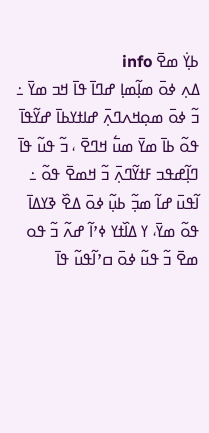ߕߌ߲߭ ߘߐ߫ info
ߡߍ߲ ߦߋ߫ ߘߊ߲߬ߘߊ߲ ߝߣߊ߫ ߟߊ߫ ߞߏ ߘߌ߫ ߸ ߏ߬ ߦߋ߫ ߘߋ߲ߞߍߣߍ߲߫ ߝߊߙߌߕߊ߫ ߝߌ߬ߟߊ߫ ߟߋ߬ ߕߊ߫ ߘߌ߫ ߘߎ߱ ߞߣߐ߫ ، ߏ߬ ߟߎ߬ ߟߊ߫ ߣߊ߲߬ߝߟߏ ߓߙߌ߬ߣߍ߲߫ ߏ߬ ߞߘߐ߫ ߟߋ߬ ߸ ߊ߬ߟߎ߫ ߝߊ߬ ߘߏ߲߬ ߕߎ߲߬ ߦߋ߫ ߡߐ߰ ߢߌߡߊ߫ ߟߋ߬ ߘߌ߫، ߌ ߡߊ߰ߙߌ ߦߴߊ߬ ߝߍ߬ ߏ߬ ߟߋ ߘߐ߫ ߏ߬ ߟߎ߬ ߦߋ߫ ߛߴߊ߬ߟߎ߬ ߟߊ߫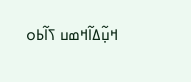ߞߎ߲߬ߡߊ߬ߞߘߎ ߖߊ߬ߕߋ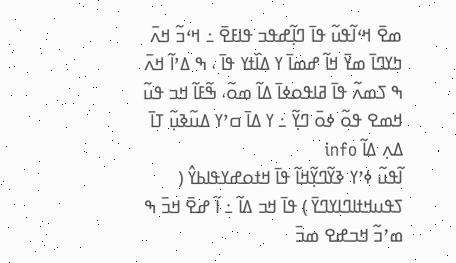ߘߐ߫ ߞߵߊ߬ߟߎ߬ ߟߊ߫ ߣߊ߲߬ߝߟߏ ߟߊߓߐ߫ ߸ ߞߵߏ߬ ߞߍ߫ ߤߌߣߊ߫ ߘߌ߫ ߞߊ߬ ߝߘߊ߫ ߌ ߡߊ߰ߙߌ ߟߊ߫ ، ߒ ߡߴߊ߬ ߞߍ߫ ߒ ߖߘߍ߬ ߟߊ߫ ߥߊߟߋߦߊ߫ ߡߊ߬ ߘߋ߬، ߒ߬ߓߊ߬ ߞߏ ߟߎ߬ ߞߘߐ ߟߋ߬ ߦߋ߫ ߣߌ߲߬ ߸ ߌ ߡߊ߫ ߛߴߌ ߡߎ߬ߢߎ߲߬ ߠߊ߫ ߡߍ߲ ߡߊ߬ info
ߊ߬ߟߎ߬ ߦߴߌ ߢߌ߬ߣߌ߲߬ߞߊ߬ ߟߊ߫ ߞߙߋߝߌߟߊߕߌ߮ ( ߖߟߎߞߙߊߣߊߌߣߌ߫ ) ߟߊ߫ ߞߏ ߡߊ߬ ߸ ߊ߬ ߝߐ߫ ߞߏ߫ ߒ ߘߴߏ߬ ߞߏߝߐ ߘߏ߫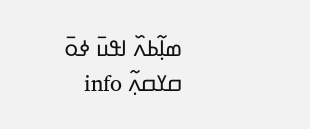ߘߊ߲߬ߕߍ߰ ߊߟߎ߫ ߦߋ߫ ߛߌߛߍ߲߬ info